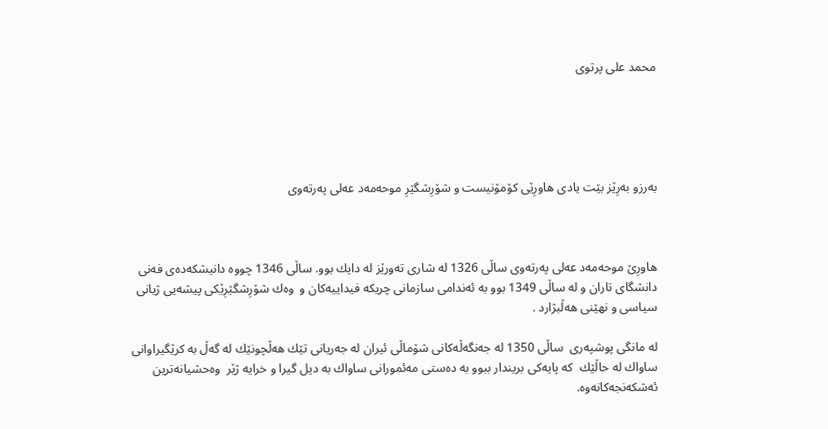محمد علی پرتوی





به‌رزو به‌رِێز بێت یادی هاورِێی كۆمۆنیست و شۆرِشگێرِ موحه‌مه‌د عه‌لی په‌رته‌وی



هاورِێ موحه‌مه‌د عه‌لی په‌رته‌وی ساڵی 1326 له‌ شاری ته‌ورێز له‌ دایك بوو. ساڵی 1346 چووه‌ دانیشكه‌ده‌ى فه‌نی دانشگای تاران و له‌ ساڵی 1349 بوو به‌ ئه‌ندامی سازمانی چریكه‌ فیداییه‌كان و  وه‌ك شۆرِشگێرِێكی پیشه‌یی ژیانی سیاسی و نهێنی هه‌ڵبژارد .

له‌ مانگی پوشپه‌رى  ساڵی 1350 له‌ جه‌نگه‌ڵه‌كانی شۆماڵی ئیران له‌ جه‌ریانی تێك هه‌ڵچونێك له‌ گه‌ڵ به‌ كرێگیراوانی ساواك له‌ حاڵێك  كه‌ پایه‌كی بریندار ببوو به‌ ده‌ستی مه‌ئمورانی ساواك به‌ دیل گیرا و خرایه‌ ژێر  وه‌حشیانه‌ترین ئه‌شكه‌نجه‌كانه‌وه‌.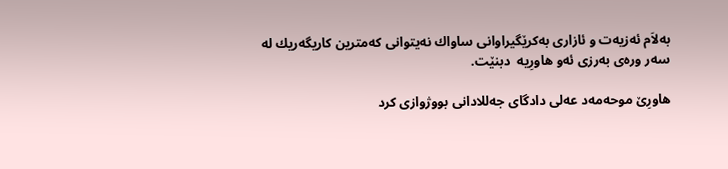به‌لاَم ئه‌زیه‌ت و ئازاری به‌كرێگیراوانی ساواك نه‌یتوانی كه‌مترین كاریگه‌ریك له‌ سه‌ر وره‌ی به‌رزی ئه‌و هاورِیه‌  دبنێت.

هاورِێ موحه‌مه‌د عه‌لی دادگای جه‌للادانی بووژوازی كرد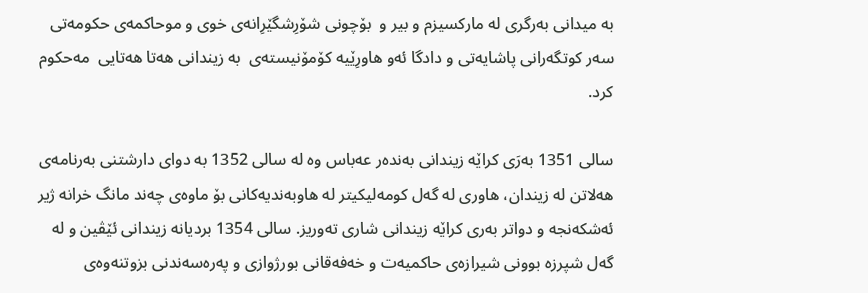به‌ میدانی به‌رگری له‌ ماركسیزم و بیر و  بۆچونی شۆرِشگێرِانه‌ی خوی و موحاكمه‌ى حكومه‌تی سه‌ر كوتگه‌رانی پاشایه‌تی و دادگا ئه‌و هاورِێیه‌ كۆمۆنیسته‌ى  به‌ زیندانى هه‌تا هه‌تایى  مه‌حكوم كرد.

سالى 1351 به‌رَى كراێه‌ زیندانى به‌نده‌ر عه‌باس وه‌ له‌ سالى 1352 به‌ دواى دارشتنى به‌رنامه‌ى هه‌لاتن له‌ زیندان، هاورى له‌ گه‌ل كومه‌لیكیتر له‌ هاوبه‌ندیه‌كانى بۆ ماوه‌ى چه‌ند مانگ خرانه‌ ژیر ئه‌شكه‌نجه‌ و دواتر به‌رى كراێه‌ زیندانى شارى ته‌وریز. سالى 1354 بردیانه‌ زیندانى ئێڤین و له‌ گه‌ل شپرزه‌ بوونى شیرازه‌ى حاكمیه‌ت و خه‌فه‌قانى بورژوازى و په‌ره‌سه‌ندنى بزوتنه‌وه‌ى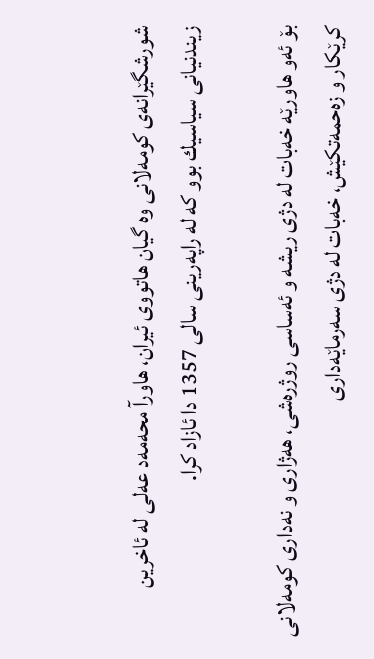شورشگێرانه‌ى كومه‌لانى وه‌ گیان هاتووى ئیران، هاورآ محه‌مه‌د عه‌لى له‌ ئاخرین زیندنیانى سیاسیك بوو كه‌ له‌ راپه‌رینى سالى 1357 دا ئازاد كرا.

بۆ ئه‌و هاورێه‌ خه‌بات له‌ دژى ریشه‌ و ئه‌ساسى روژره‌شى، هه‌ژاری و نه‌دارى كومه‌لانى  كرێكار و زه‌حمه‌تكێش، خه‌بات له‌ دژى سه‌رماێه‌دارى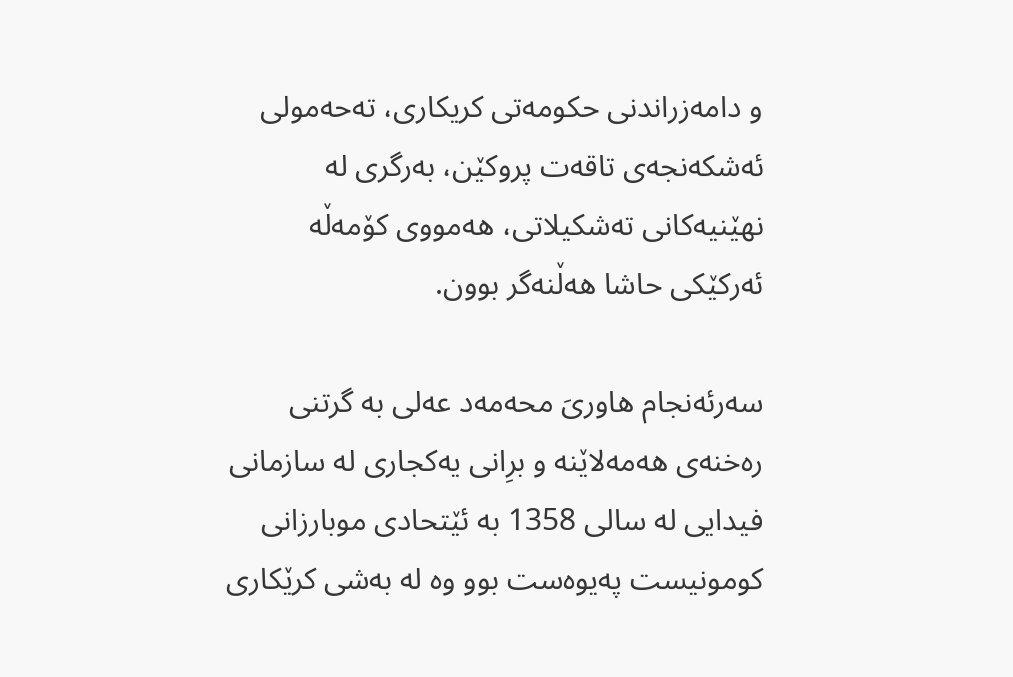و دامه‌زراندنى حكومه‌تى كریكارى، ته‌حه‌مولى ئه‌شكه‌نجه‌ى تاقه‌ت پروكێن، به‌رگری له‌ نهێنیه‌كانی ته‌شكیلاتى، هه‌مووی كۆمه‌ڵه‌ ئه‌ركێكی حاشا هه‌ڵنه‌گر بوون.

سه‌رئه‌نجام هاورىَ محه‌مه‌د عه‌لى به‌ گرتنى ره‌خنه‌ى هه‌مه‌لاێنه‌ و برِانى یه‌كجارى له‌ سازمانى فیدایى له‌ سالى 1358 به‌ ئێتحادى موبارزانى كومونیست په‌یوه‌ست بوو وه‌ له‌ به‌شى كرێكارى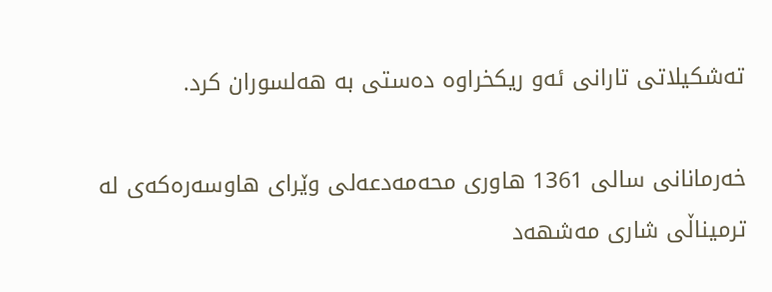ته‌شكیلاتى تارانى ئه‌و ریكخراوه‌ ده‌ستى به‌ هه‌لسوران كرد.

خه‌رمانانى سالى 1361 هاورى محه‌مه‌دعه‌لى وێراى هاوسه‌ره‌كه‌ى له‌ ترمیناڵى شارى مه‌شهه‌د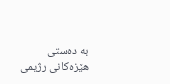به‌ ده‌ستى هێزه‌كانى رژیمى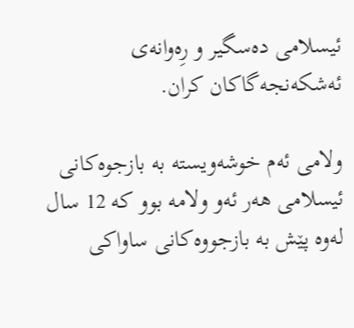ئیسلامى ده‌سگیر و رِه‌وانه‌ى ئه‌شكه‌نجه‌گاكان كران.

ولامى ئه‌م خوشه‌ویسته‌ به‌ بازجوه‌كانى ئیسلامی هه‌ر ئه‌و ولامه‌ بوو كه‌ 12 سال له‌وه‌ پێش به‌ بازجووه‌كانى ساواكی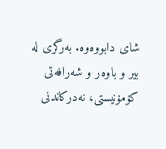شای دابووه‌وه‌. به‌رگری له‌ بیر و باوه‌ر و شه‌رافه‌تى كۆمۆنیستى، نه‌دركاندنى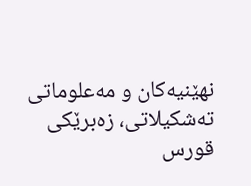نهێنیه‌كان و مه‌علوماتى  ته‌شكیلاتى، زه‌برێكى قورس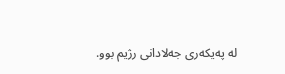له‌ په‌یكه‌رى جه‌لادانى رژیم بوو.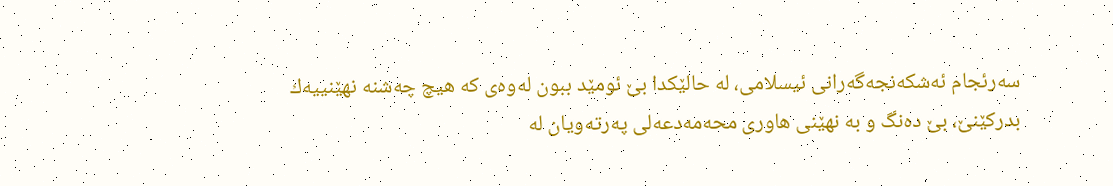سه‌رئجام ئه‌شكه‌نجه‌گه‌رانى ئیسلامى، له‌ حالێكدا بێ ئومێد ببون له‌وه‌ی كه‌ هیچ چه‌شنه‌ نهێنییه‌ك بدركێنێ، بێ ده‌نگ و به‌ نهێنی هاورى محه‌مه‌دعه‌لی په‌رته‌ویان له‌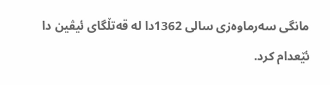مانگى سه‌رماوه‌زى سالى 1362دا له‌ قه‌تڵگاى ئیڤین دا ئێعدام كرد.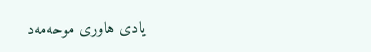یادى هاورى موحه‌مه‌د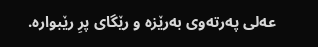عه‌لى په‌رته‌وى به‌رێزه‌ و رێگاى پرِ رێبواره‌.